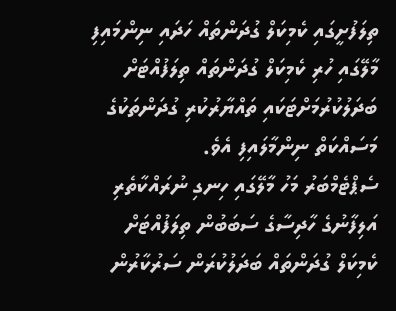ތިލަފުށީގައި ކެމިކަލް ގުދަންތައް ހަދައި ނިންމައިފި
މާލޭގައި ހުރި ކެމިކަލް ގުދަންތައް ތިލަފުއްޓަށް ބަދަލުކުރުމަށްޓަކައި ތައްޔާރުކުރި ގުދަންތަކުގެ މަސައްކަތް ނިންމާލައިފި އެވެ.
ސެޕްޓެމްބަރު މަހު މާލޭގައި ހިނގި ނުރައްކާތެރި އަލިފާނުގެ ހާދިސާގެ ސަބަބުން ތިލަފުއްޓަށް ކެމިކަލް ގުދަންތައް ބަދަލުކުރަން ސަރުކާރުން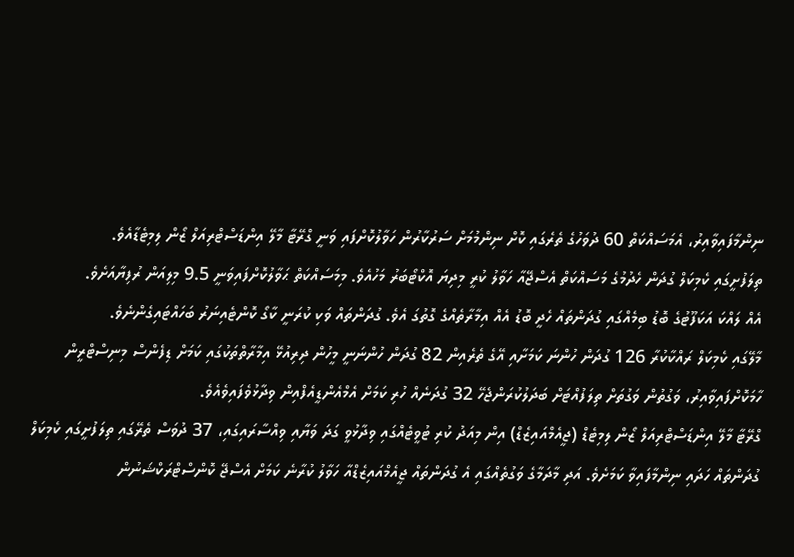ނިންމާފައިވާއިރު، އެމަސައްކަތް 60 ދުވަހުގެ ތެރެގައި ކޮށް ނިންމުމަށް ސަރުކާރުން ހަވާލުކޮށްފައި ވަނީ ގްރޭޓާ މާލޭ އިންޑަސްޓްރިއަލް ޒޯން ލިމިޓެޑާއެވެ.
ތިލަފުށީގައި ކެމިކަލް ގުދަން ހެދުމުގެ މަސައްކަތް އެސްޖޭއާ ހަވާލު ކުރީ މިދިޔަ އޮކްޓޯބަރު މަހުއެވެ. މިމަސައްކަތް ޙަވާލުކޮށްފައިވަނީ 9.5 މިލިއަން ރުފިޔާއަށެވެ.
އެއް ލައްކަ އަކަފޫޓުގެ ބޮޑު ބިމެއްގައި ގުދަންތައް ހެދީ ބޮޑު އެއް އިމާރާތެއްގެ ގޮތުގަ އެވެ. ގުދަންތައް ވަކި ކުރަނީ ކާގޯ ކޮންޓެއިނަރު ބަހައްޓައިގެންނެވެ.
މާލޭގައި ކެމިކަލް ރައްކާކުރާ 126 ގުދަން ހުންނަ ކަމަށާއި އޭގެ ތެރެއިން 82 ގުދަން ހުންނަނީ މީހުން ދިރިއުޅޭ އިމާރާތްތަކުގައި ކަމަށް ޑިފެންސް މިނިސްޓްރީން ހާމަކޮށްފައިވާއިރު، ވަގުތުން ވަގުތަށް ތިލަފުއްޓަށް ބަދަލުކުރަންޖެހޭ 32 ގުދަނެއް ހުރި ކަމަށް އެމްއެންޑީއެފްއިން ވިދާޅުވެފައިވެއެވެ.
ގްރޭޓާ މާލޭ އިންޑަސްޓްރިއަލް ޒޯން ލިމިޓެޑް (ޖީއެމްއައިޒެޑް) އިން މިއަދު ކުރި ޓުވީޓެއްގައި ވިދާޅުވީ ގަދަ ވަޔާއި ވިއްސާރައިގައި، 37 ދުވަސް ތެރޭގައި ތިލަފުށީގައި ކެމިކަލް ގުދަންތައް ހަދައި ނިންމާފައިވާ ކަމަށެވެ. އަދި މާދަމާގެ ވަގުތެއްގައި އެ ގުދަންތައް ޖީއެމްއައިޒެޑްއާ ހަވާލު ކުރާނެ ކަމަށް އެސްޖޭ ކޮންސްޓްރަކްޝަނުން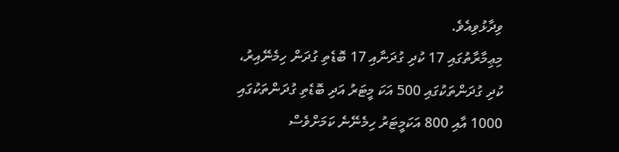ވިދާޅުވިއެވެ.
މިޢިމާރާތުގައި 17 ކުދި ގުދަނާއި 17 ބޮޑެތި ގުދަން ހިމެނޭއިރު، ކުދި ގުދަންތަކުގައި 500 އަކަ މީޓަރު އަދި ބޮޑެތި ގުދަންތަކުގައި 1000 އާއި 800 އަކަމީޓަރު ހިމެނޭނެ ކަމަށްވެސް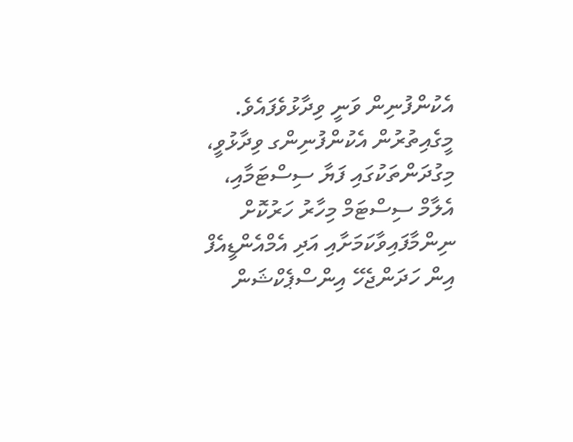އެކުންފުނިން ވަނީ ވިދާޅުވެފައެވެ.
މީގެއިތުރުން އެކުންފުނިންގ ވިދާޅުވީ، މިގުދަންތަކުގައި ފަޔާ ސިސްޓަމާއި، އެލާމް ސިސްޓަމް މިހާރު ހަރުކޮށް ނިންމާފައިވާކަމަށާއި އަދި އެމްއެންޑީއެފް އިން ހަދަންޖެހޭ އިންސްޕެކްޝަން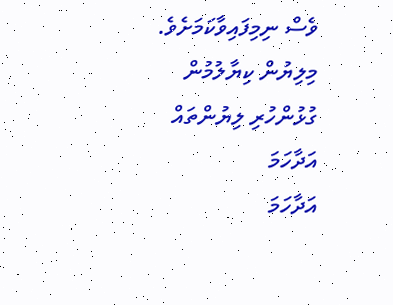ވެސް ނިމިފައިވާކަމަށެވެ.
މިލިޔުން ކިޔާލުމުން
ގުޅުންހުރި ލިޔުންތައް
އަދާހަމަ
އަދާހަމަ